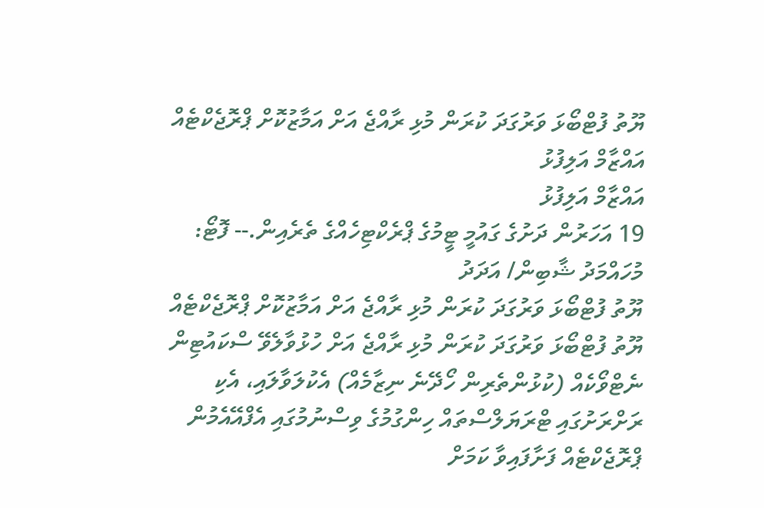ޔޫތު ފުޓްބޯޅަ ވަރުގަދަ ކުރަން މުޅި ރާއްޖެ އަށް އަމާޒުކޮށް ޕްރޮޖެކްޓެއް
އައްޒާމް އަލިފުޅު
އައްޒާމް އަލިފުޅު
19 އަހަރުން ދަށުގެ ގައުމީ ޓީމުގެ ޕްރެކްޓިހެއްގެ ތެރެއިން.-- ފޮޓޯ: މުހައްމަދު ޝާބިން/ އަދަދު
ޔޫތު ފުޓްބޯޅަ ވަރުގަދަ ކުރަން މުޅި ރާއްޖެ އަށް އަމާޒުކޮށް ޕްރޮޖެކްޓެއް
ޔޫތު ފުޓްބޯޅަ ވަރުގަދަ ކުރަން މުޅި ރާއްޖެ އަށް ހުޅުވާލެވޭ ސްކައުޓިން ނެޓްވޯކެއް (ކުޅުންތެރިން ހޯދޭނެ ނިޒާމެއް) އެކުލަވާލައި، އެކި ރަށްރަށުގައި ޓްރަޔަލްސްތައް ހިންގުމުގެ ވިސްނުމުގައި އެފްއޭއެމުން ޕްރޮޖެކްޓެއް ފަށާފައިވާ ކަމަށް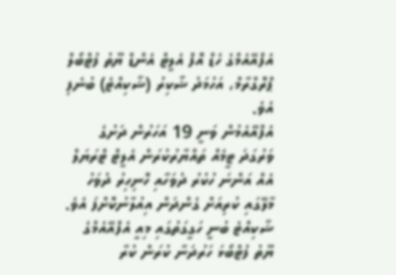އެފްއޭއެމްގެ ހެޑް އޮފް އެލީޓް އެންޑް ޔޫތު ފުޓްބޯލް ޕްރޮގްރާމް، އަހުމަދު ޝާކިރު (ޝާކިއްޓެ) ބުނެފި އެވެ.
އެފްއޭއެމުން ވަނީ 19 އަހަރުން ދަށުގެ ވަރުގަދަ ޓީމެއް ތައްޔާރުކުރަން އެލީޓް ޓްރަޔަލް އެއް އަންނަ ހުކުރު ދުވަހާއި ހޮނިހިރު ދުވަހު މާލޭގައި ކުރިއަށް ގެންދަން އިއުލާނުކޮށްފަ އެވެ.
ޝާކިއްޓެ ބުނީ ހަގީގަތުގައި މިއީ އެފްއޭއެމްގެ ޔޫތު ފުޓްބޯޅަ ހަރުދަނާ ކުރަން ކުރާ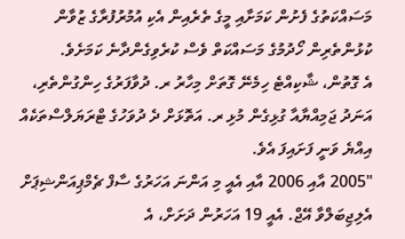މަސައްކަތުގެ ފެށުން ކަމަށާއި މީގެ ތެރެއިން އެކި އުމުރުފުރާގެ ޒުވާން ކުޅުންތެރިން ހޯދުމުގެ މަސައްކަތް ވެސް ކުރެވިގެންދާނެ ކަމަށެވެ.
އެ ގޮތުން، ޝާކިއްޓެ ހިމެނޭ ގޮތަށް މިހާރު ރ. ދުވާފަރުގެ ހިންގުންތެރި، އަނަދު ޖަމިއްޔާއާ ގުޅިގެން މުޅި ރ. އަތޮޅަށް ދެ ދުވަހުގެ ޓްރަޔަލްސްތަކެއް އިއްޔެ ވަނީ ފަށައިފަ އެވެ.
"2005 އާއި 2006 އާއި އެއީ މި އަންނަ އަހަރުގެ ސާފް ޗެމްޕިއަންޝިޕަށް އެލިޖިބަލްވާ އޭޖް. އެއީ 19 އަހަރުން ދަށަށް، އެ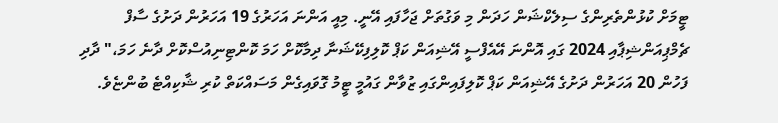ޓީމަށް ކުޅުންތެރިންގެ ސިލެކްޝަން ހަދަން މި ވަގުތަށް ޖަހާފައި އޭނީ. މިއީ އަންނަ އަހަރުގެ 19 އަހަރުން ދަށުގެ ސާފް ޗެމްޕިއަންޝިޕާއި 2024 ގައި އޮންނަ އޭއެފްސީ އޭޝިއަން ކަޕް ކޮލިފިކޭޝަނާ ދިމާކޮށް ހަމަ ކޮންޓިނިއުސްކޮށް ދާނެ ހަމަ،" ދާދި ފަހުން 20 އަހަރުން ދަށުގެ އޭޝިއަން ކަޕް ކޮލިފައިންގައި ޒުވާން ގައުމީ ޓީމު ގޮވައިގެން މަސައްކަތް ކުރި ޝާކިއްޓެ ބުންޏެވެ.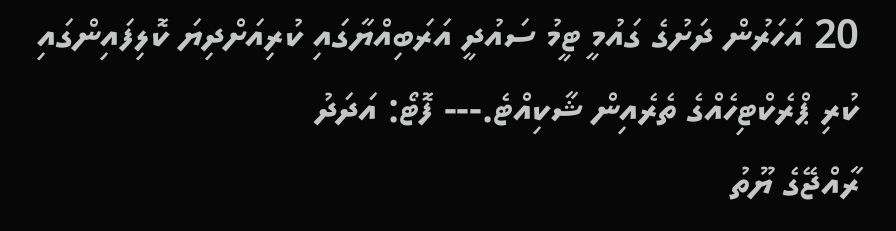20 އަހަރުން ދަށުގެ ގައުމީ ޓީމު ސައުދީ އަރަބިއްޔާގައި ކުރިއަށްދިޔަ ކޮލިފައިންގައި ކުރި ޕްރެކްޓިހެއްގެ ތެރެއިން ޝާކިއްޓެ.--- ފޮޓޯ: އަދަދު
ރާއްޖޭގެ ޔޫތު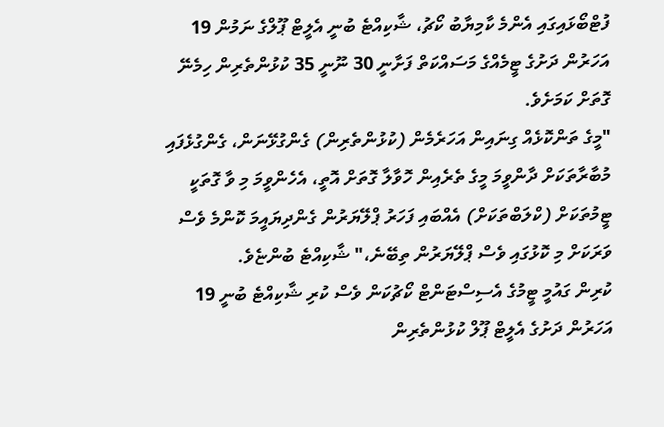ފުޓްބޯޅައިގައި އެންމެ ކާމިޔާބު ކޯޗު، ޝާކިއްޓެ ބުނީ އެލީޓް ޕޫލްގެ ނަމުން 19 އަހަރުން ދަށުގެ ޓީމެއްގެ މަސައްކަތް ފަށާނީ 30 ނޫނީ 35 ކުޅުންތެރިން ހިމެނޭ ގޮތަށް ކަމަށެވެ.
"މީގެ ތަންކޮޅެއް ގިނައިން އަހަރެމެން (ކުޅުންތެރިން) ގެންގުޅޭނަން، ގެންގުޅެފައި މުބާރާތަކަށް ދާންވީމަ މީގެ ތެރެއިން ހޮވާލާ ގޮތަށް އޮތީ، އެހެންވީމަ މި ވާ ގޮތަކީ ޓީމުތަކަށް (ކްލަބްތަކަށް) އެއްބައި ފަހަރު ޕްލޭޔަރުން ގެންދިޔައީމަ ކޮންމެ ވެސް ވަރަކަށް މި ކޮޅުގައި ވެސް ޕްލޭޔަރުން ތިބޭނެ،" ޝާކިއްޓެ ބުންޏެވެ.
ކުރިން ގައުމީ ޓީމުގެ އެސިސްޓަންޓް ކޯޗުކަން ވެސް ކުރި ޝާކިއްޓެ ބުނީ 19 އަހަރުން ދަށުގެ އެލީޓް ޕޫލް ކުޅުންތެރިން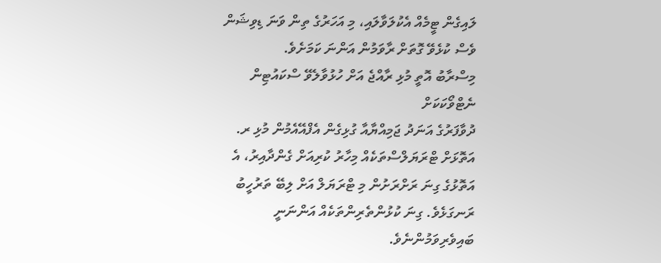ލައިގެން ޓީމެއް އެކުލަވާލައި، މި އަހަރުގެ ތިން ވަނަ ޑިވިޝަން ވެސް ކުޅެވޭ ގޮތަށް ރާވަމުން އަންނަ ކަމަށެވެ.
މިސްރާބު އޮތީ މުޅި ރާއްޖެ އަށް ހުޅުވާލެވޭ ސްކައުޓިން ނެޓްވޯކަކަށް
ދުވާފަރުގެ އަނަދު ޖަމިއްޔާއާ ގުޅިގެން އެފްއޭއެމުން މުޅި ރ. އަތޮޅަށް ޓްރަޔަލްސްތަކެއް މިހާރު ކުރިއަށް ގެންދާއިރު، އެ އަތޮޅުގެ ގިނަ ރަށްރަށުން މި ޓްރަޔަލް އަށް ލިބޭ ތަރުހީބު ރަނގަޅެވެ. ގިނަ ކުޅުންތެރިންތަކެއް އަންނަނީ ބައިވެރިވަމުންނެވެ.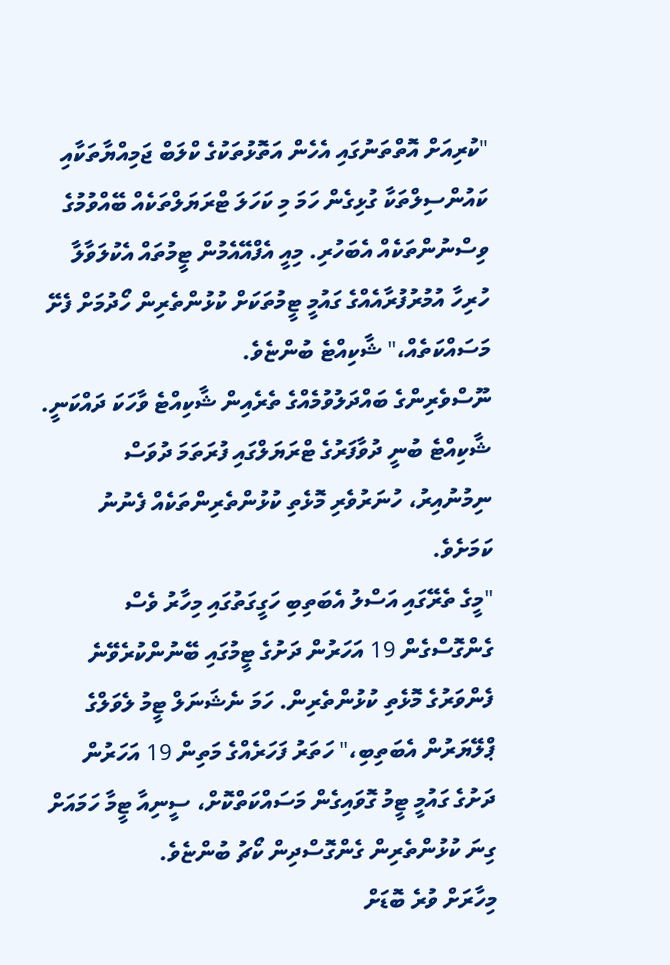"ކުރިއަށް އޮތްތަނުގައި އެހެން އަތޮޅުތަކުގެ ކްލަބް ޖަމިއްޔާތަކާއި ކައުންސިލްތަކާ ގުޅިގެން ހަމަ މި ކަހަލަ ޓްރަޔަލްތަކެއް ބޭއްވުމުގެ ވިސްނުންތަކެއް އެބަހުރި. މިއީ އެފްއޭއެމުން ޓީމުތައް އެކުލަވާލާ ހުރިހާ އުމުރުފުރާއެއްގެ ގައުމީ ޓީމުތަކަށް ކުޅުންތެރިން ހޯދުމަށް ފެށޭ މަސައްކަތެއް،" ޝާކިއްޓެ ބުންޏެވެ.
ނޫސްވެރިންގެ ބައްދަލުވުމެއްގެ ތެރެއިން ޝާކިއްޓެ ވާހަކަ ދައްކަނީ.
ޝާކިއްޓެ ބުނީ ދުވާފަރުގެ ޓްރަޔަލްގައި ފުރަތަމަ ދުވަސް ނިމުނުއިރު، ހުނަރުވެރި މޮޅެތި ކުޅުންތެރިންތަކެއް ފެނުނު ކަމަށެވެ.
"މީގެ ތެރޭގައި އަސްލު އެބަތިބި ހަގީގަތުގައި މިހާރު ވެސް ގެންގޮސްގެން 19 އަހަރުން ދަށުގެ ޓީމުގައި ބޭނުންކުރެވޭނެ ފެންވަރުގެ މޮޅެތި ކުޅުންތެރިން. ހަމަ ނެޝަނަލް ޓީމު ލެވަލްގެ ޕްލޭޔަރުން އެބަތިބި،" ހަތަރު ފަހަރެއްގެ މަތިން 19 އަހަރުން ދަށުގެ ގައުމީ ޓީމު ގޮވައިގެން މަސައްކަތްކޮށް، ސީނިއާ ޓީމާ ހަމައަށް ގިނަ ކުޅުންތެރިން ގެންގޮސްދިން ކޯޗު ބުންޏެވެ.
މިހާރަށް ވުރެ ބޮޑަށް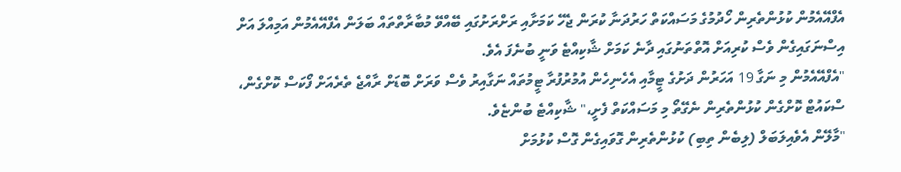އެފްއޭއެމުން ކުޅުންތެރިން ހޯދުމުގެ މަސައްކަތް ހަރުދަނާ ކުރަން ޖެހޭ ކަމަށާއި ރަށްރަށުގައި ބޭއްވޭ މުބާރާތްތައް ބަލަން އެފްއޭއެމުން އަމިއްލަ އަށް އިސްނަގައިގެން ވެސް ކުރިއަށް އޮތްތަނުގައި ދާނެ ކަމަށް ޝާކިއްޓެ ވަނީ ބުނެފަ އެވެ.
"އެފްއޭއެމުން މި ނަގާ 19 އަހަރުން ދަށުގެ ޓީމާއި އެހެނިހެން އުމުރުފުރާ ޓީމުތައް ނަގާއިރު ވެސް ވަރަށް ބޮޑަށް ރާއްޖެ ތެރެއަށް ފޯކަސް ކޮށްގެން، ސްކައުޓް ކޮށްގެން ކުޅުންތެރިން ނެގޭތޯ މި މަސައްކަތް ފެށީ،" ޝާކިއްޓެ ބުންޏެވެ.
"މާލޭން އެވެއިލަބަލް (ލިބެން ތިބި) ކުޅުންތެރިން ގޮވައިގެން ގޮސް ކުޅުމަށް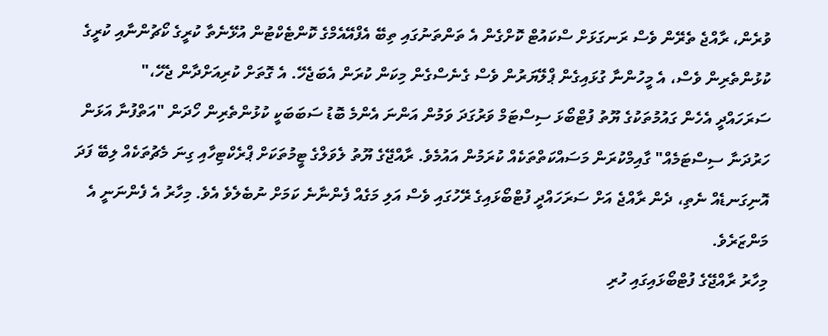ވުރެން، ރާއްޖެ ތެރޭން ވެސް ރަނގަޅަށް ސްކައުޓް ކޮށްގެން އެ ތަންތަނުގައި ތިބޭ އެފްއޭއެމްގެ ކޮންޓެކްޓުން އުޅޭނެތާ ކުރީގެ ކޯޗުންނާއި ކުރީގެ ކުޅުންތެރިން ވެސް، އެ މީހުންނާ ގުޅައިގެން ޕްލޭޔަރުން ވެސް ގެނެސްގެން މިކަން ކުރަން އެބަޖެހޭ. އެ ގޮތަށް ކުރިއަށްދާން ޖެހޭ،"
ސަރަހައްދީ އެހެން ގައުމުތަކުގެ ޔޫތު ފުޓްބޯޅަ ސިސްޓަމް ވަރުގަދަ ވަމުން އަންނަ އެންމެ ބޮޑު ސަބަބަކީ ކުޅުންތެރިން ހޯދަން "އަތްފުނާ އަޅަން ހަރުދަނާ ސިސްޓަމެއް" ގާއިމްކުރަން މަސައްކަތްތަކެއް ކުރަމުން އައުމެވެ. ރާއްޖޭގެ ޔޫތު ލެވަލްގެ ޓީމުތަކަށް ޕްރެކްޓިހާއި ގިނަ މެޗުތަކެއް ލިބޭ ފަދަ އޮނިގަނޑެއް ނެތި، ދެން ރާއްޖެ އަށް ސަރަހައްދީ ފުޓްބޯޅައިގެ ރޭހުގައި ވެސް އަލި މަގެއް ފެންނާނެ ކަމަށް ނުބެލެވެ އެވެ. މިހާރު އެ ފެންނަނީ އެ މަންޒަރެވެ.
މިހާރު ރާއްޖޭގެ ފުޓްބޯޅައިގައި ހުރި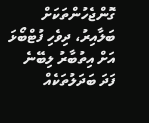ގޮންޖެހުންތަކަށް ބަލާއިރު، ދިވެހި ފުޓްބޯޅަ އަށް އިތުބާރު ލިބޭނެ ފަދަ ބަދަލުތަކެއް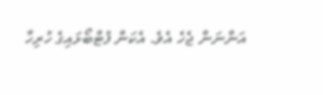އަންނަން ޖެހެ އެވެ. އެކަން ފުޓްބޯޅައިގެ ހުރިހާ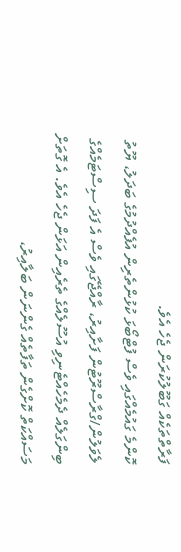ފަރާތްތަކެއް ގަބޫލުކުރަން ޖެހެ އެވެ.
ކޮންމެ ގައުމެއްގައި ވެސް ފުޓްބޯޅަ ކުޅުންތެރިން އުފެއްދުމުގެ ބަދަލު، ޔޫތު ލެވަލުން/ގްރާސްރޫޓުން ފަށާއިރު، ރާއްޖޭގައި ވެސް އެ ފަދަ ސިސްޓަމެއްގެ ބިންގަލެއް ދެމެހެއްޓެނިވި އުސޫލެއްގެ ތެރެއިން އަޅަން ޖެހެ އެވެ. އެ ގޮތަށް މަސައްކަތް ކޮށްގެން ތަފާތެއް ގެންނަން ބަލާއިރު،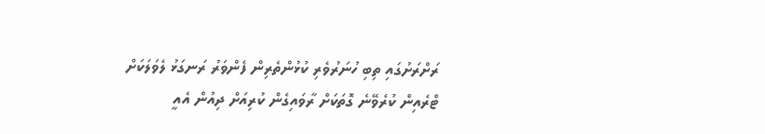ރަށްރަށުގައި ތިބި ހުނަރުވެރި ކުޅުންތެރިން ފެންވަރު ރަނގަޅު ލެވަލަކަށް ޓްރެއިން ކުރެވޭނެ ގޮތަކަށް ރާވައިގެން ކުރިއަށް ދިއުން އެއީ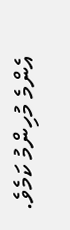އެންމެ މުހިންމު ކަމެވެ.